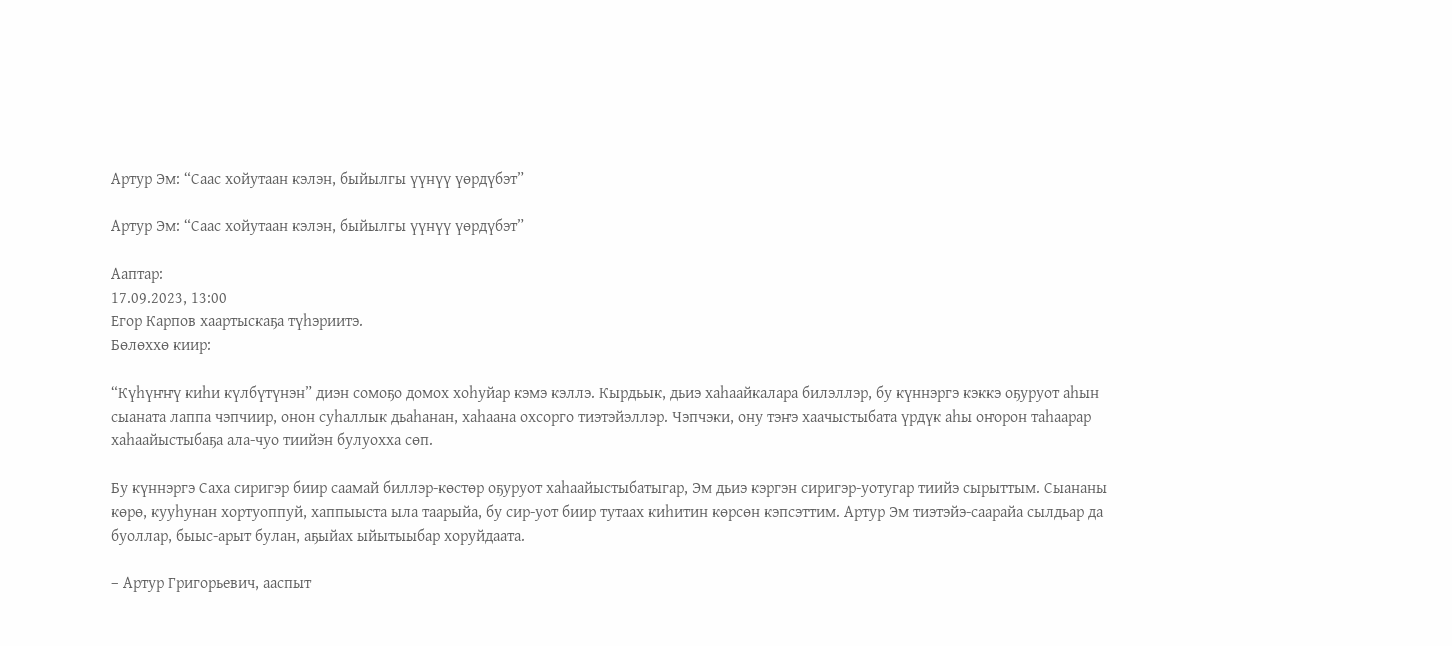Артур Эм: “Саас хойутаан кэлэн, быйылгы үүнүү үөрдүбэт”

Артур Эм: “Саас хойутаан кэлэн, быйылгы үүнүү үөрдүбэт”

Ааптар:
17.09.2023, 13:00
Егор Карпов хаартыскаҕа түһэриитэ.
Бөлөххө киир:

“Күһүҥҥү киһи күлбүтүнэн” диэн сомоҕо домох хоһуйар кэмэ кэллэ. Кырдьык, дьиэ хаһаайкалара билэллэр, бу күннэргэ кэккэ оҕуруот аһын сыаната лаппа чэпчиир, онон суһаллык дьаһанан, хаһаана охсорго тиэтэйэллэр. Чэпчэки, ону тэҥэ хаачыстыбата үрдүк аһы оҥорон таһаарар хаһаайыстыбаҕа ала-чуо тиийэн булуохха сөп.

Бу күннэргэ Саха сиригэр биир саамай биллэр-көстөр оҕуруот хаһаайыстыбатыгар, Эм дьиэ кэргэн сиригэр-уотугар тиийэ сырыттым. Сыананы көрө, кууһунан хортуоппуй, хаппыыста ыла таарыйа, бу сир-уот биир тутаах киһитин көрсөн кэпсэттим. Артур Эм тиэтэйэ-саарайа сылдьар да буоллар, быыс-арыт булан, аҕыйах ыйытыыбар хоруйдаата.

– Артур Григорьевич, ааспыт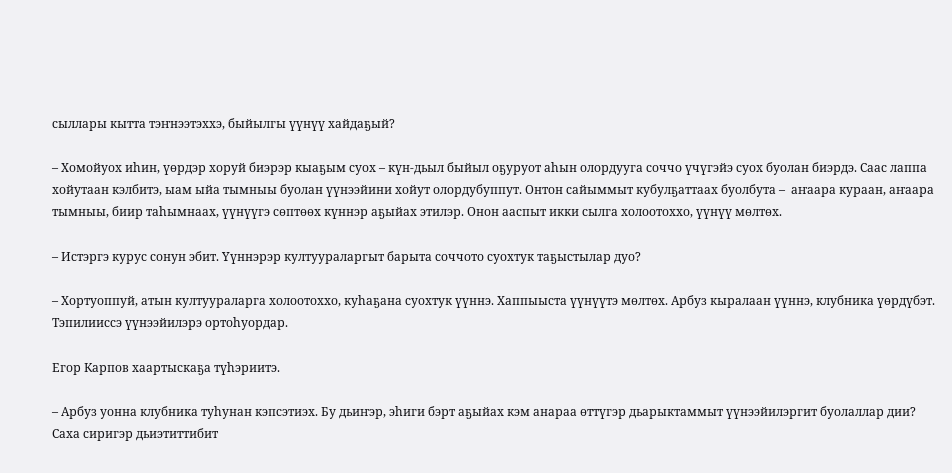сыллары кытта тэҥнээтэххэ, быйылгы үүнүү хайдаҕый?

– Хомойуох иһин, үөрдэр хоруй биэрэр кыаҕым суох – күн-дьыл быйыл оҕуруот аһын олордууга соччо үчүгэйэ суох буолан биэрдэ. Саас лаппа хойутаан кэлбитэ, ыам ыйа тымныы буолан үүнээйини хойут олордубуппут. Онтон сайыммыт кубулҕаттаах буолбута –  аҥаара кураан, аҥаара тымныы, биир таһымнаах, үүнүүгэ сөптөөх күннэр аҕыйах этилэр. Онон ааспыт икки сылга холоотоххо, үүнүү мөлтөх.

– Истэргэ курус сонун эбит. Үүннэрэр култуураларгыт барыта соччото суохтук таҕыстылар дуо?

– Хортуоппуй, атын култуураларга холоотоххо, куһаҕана суохтук үүннэ. Хаппыыста үүнүүтэ мөлтөх. Арбуз кыралаан үүннэ, клубника үөрдүбэт. Тэпилииссэ үүнээйилэрэ ортоһуордар.

Егор Карпов хаартыскаҕа түһэриитэ.

– Арбуз уонна клубника туһунан кэпсэтиэх. Бу дьиҥэр, эһиги бэрт аҕыйах кэм анараа өттүгэр дьарыктаммыт үүнээйилэргит буолаллар дии? Саха сиригэр дьиэтиттибит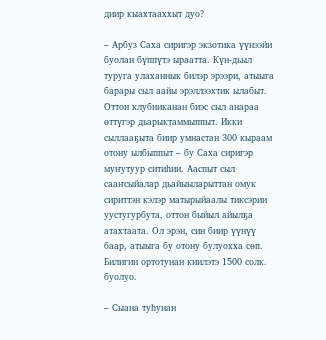диир кыахтааххыт дуо?

– Арбуз Саха сиригэр экзотика үүнээйи буолан бүппүтэ ыраатта. Күн-дьыл туруга улаханнык билэр эрээри, атыыга барары сыл аайы эрэллээхтик ылабыт. Оттон клубниканан биэс сыл анараа өттүгэр дьарыктаммыппыт. Икки сыллааҕыта биир умнастан 300 кыраам отону ылбыппыт – бу Саха сиригэр муҥутуур ситиһии. Ааспыт сыл сааҥсыйалар дьайыыларыттан омук сириттэн кэлэр матырыйаалы тиксэрии уустугурбута, оттон быйыл айылҕа атахтаата. Ол эрэн, син биир үүнүү баар, атыыга бу отону булуохха сөп. Билигин ортотунан киилэтэ 1500 солк. буолуо.

– Сыана туһунан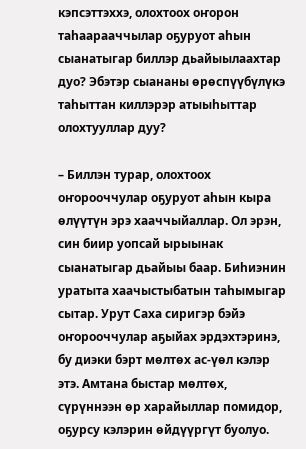кэпсэттэххэ, олохтоох оҥорон таһаарааччылар оҕуруот аһын сыанатыгар биллэр дьайыылаахтар дуо? Эбэтэр сыананы өрөспүүбүлүкэ таһыттан киллэрэр атыыһыттар олохтууллар дуу?

– Биллэн турар, олохтоох оҥорооччулар оҕуруот аһын кыра өлүүтүн эрэ хааччыйаллар. Ол эрэн, син биир уопсай ырыынак сыанатыгар дьайыы баар. Биһиэнин уратыта хаачыстыбатын таһымыгар сытар. Урут Саха сиригэр бэйэ оҥорооччулар аҕыйах эрдэхтэринэ, бу диэки бэрт мөлтөх ас-үөл кэлэр этэ. Амтана быстар мөлтөх, сүрүннээн өр харайыллар помидор, оҕурсу кэлэрин өйдүүргүт буолуо.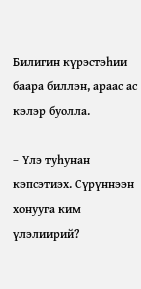Билигин күрэстэһии баара биллэн, араас ас кэлэр буолла.

– Үлэ туһунан кэпсэтиэх. Сүрүннээн хонууга ким үлэлиирий?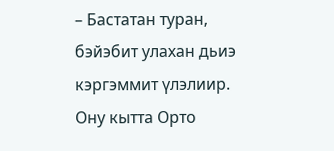– Бастатан туран, бэйэбит улахан дьиэ кэргэммит үлэлиир. Ону кытта Орто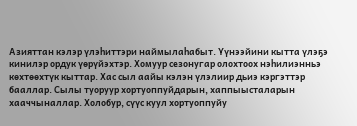Азияттан кэлэр үлэһиттэри наймылаһабыт. Үүнээйини кытта үлэҕэ кинилэр ордук үөрүйэхтэр. Хомуур сезонугар олохтоох нэһилиэнньэ көхтөөхтүк кыттар. Хас сыл аайы кэлэн үлэлиир дьиэ кэргэттэр бааллар. Сылы туоруур хортуоппуйдарын, хаппыысталарын хааччыналлар. Холобур, сүүс куул хортуоппуйу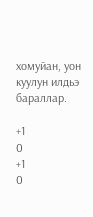хомуйан, уон куулун илдьэ бараллар.

+1
0
+1
0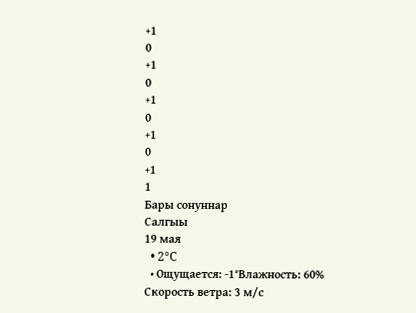+1
0
+1
0
+1
0
+1
0
+1
1
Бары сонуннар
Салгыы
19 мая
  • 2°C
  • Ощущается: -1°Влажность: 60% Скорость ветра: 3 м/с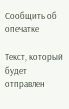Сообщить об опечатке

Текст, который будет отправлен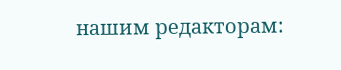нашим редакторам: